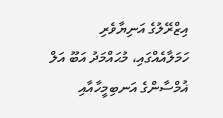އިޒްރޭލުގެ އަނިޔާވެރި ހަމަލާއެއްގައި، މުޙައްމަދު އަބޫ އަލް ޣުމްސާންގެ އަނބިމީހާއާއި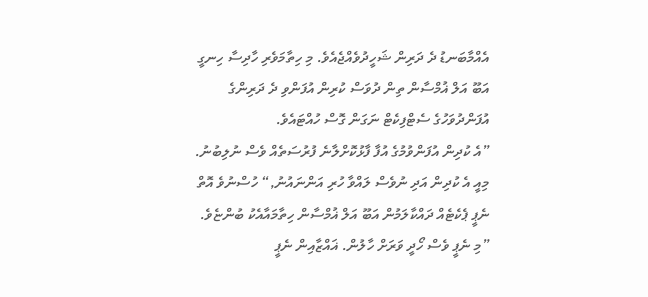އެއްމާބަނޑު ދެ ދަރިން ޝަހީދުވެއްޖެއެވެ. މި ހިތާމަވެރި ހާދިސާ ހިނގީ އަބޫ އަލް ޣުމްސާން ތިން ދުވަސް ކުރިން އުފަންވި ދެ ދަރިންގެ އުފަންދުވަހުގެ ސެޓްފިކެޓް ނަގަން ގޮސް ހުއްޓައެވެ.
”އެ ކުދިން އުފަންވުމުގެ އުފާ ފާޅުކޮށްލާނެ ފުރުސަތެއް ވެސް ނުލިބުނު. މިއީ އެ ކުދިން އަދި ނުވެސް ލައްވާ ހުރި އަންނައުނު,“ ހުސްނުވެ އޮތް ނެޕީ ޕެކެޓެއް ދައްކާލަމުން އަބޫ އަލް ޣުމްސާން ހިތާމައާއެކު ބުންޏެވެ.
”މި ނެޕީ ވެސް ހޯދީ ވަރަށް ހާލުން. ޣައްޒާއިން ނެޕީ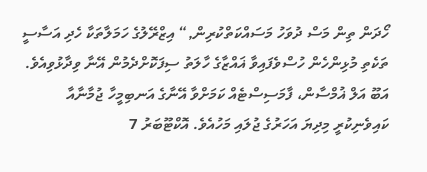ހޯދަން ތިން މަސް ދުވަހު މަސައްކަތްކުރިން,“ އިޒްރޭލުގެ ހަމަލާތަކާ ހެދި އަސާސީ ތަކެތި މުޅިންހެން ހުސްވެފައިވާ ޣައްޒާގެ ހާލަތު ސިފަކޮށްދެމުން އޭނާ ވިދާޅުވިއެވެ.
އަބޫ އަލް ޣުމްސާން، ފާމަސިސްޓެއް ކަމަށްވާ އޭނާގެ އަނބިމީހާ ޖުމާނާއާ ކައިވެނިކުރީ މިދިޔަ އަހަރުގެ ޖުލައި މަހުއެވެ. އޮކްޓޫބަރު 7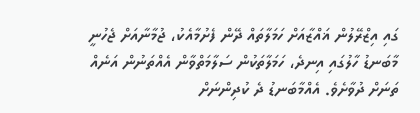ގައި އިޒްރޭލުން ޣައްޒާއަށް ހަމަލާތައް ދޭން ފެށުމާއެކު، ޖުމާނާއަށް ޖެހުނީ މާބަނޑު ހާލުގައި އިނދެ، ހަމަލާތަކުން ސަލާމަތްވާން އެއްތަނުން އަނެއް ތަނަށް ދުވާށެވެ. އެއްމާބަނޑު ދެ ކުދިންނަށް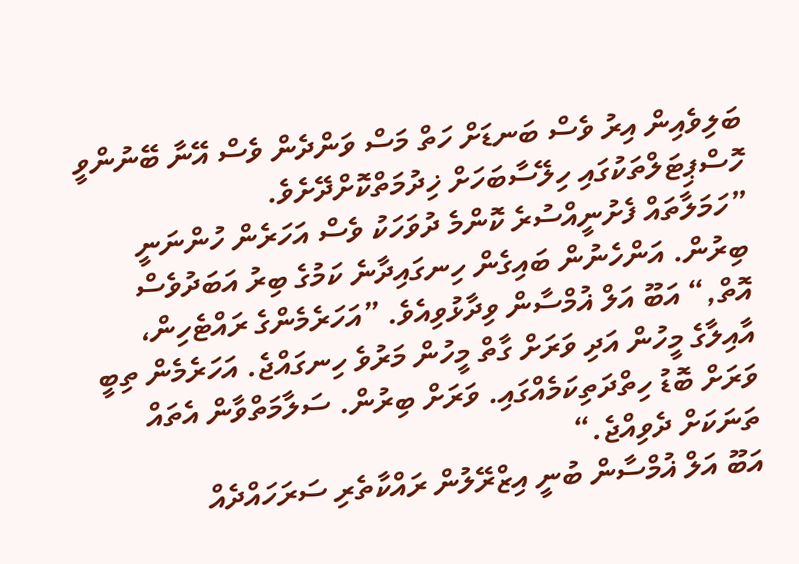ބަލިވެއިން އިރު ވެސް ބަނޑަށް ހަތް މަސް ވަންދެން ވެސް އޭނާ ބޭނުންވީ ހޮސްޕިޓަލްތަކުގައި ހިލޭސާބަހަށް ޚިދުމަތްކޮށްދޭށެވެ.
”ހަމަލާތައް ފެށުނީއްސުރެ ކޮންމެ ދުވަހަކު ވެސް އަހަރެން ހުންނަނީ ބިރުން. އަންހެނުން ބައިގެން ހިނގައިދާނެ ކަމުގެ ބިރު އަބަދުވެސް އޮތް,“ އަބޫ އަލް ޣުމްސާން ވިދާޅުވިއެވެ. ”އަހަރެމެންގެ ރައްޓެހިން، އާއިލާގެ މީހުން އަދި ވަރަށް ގާތް މީހުން މަރުވެ ހިނގައްޖެ. އަހަރެމެން ތިބީ ވަރަށް ބޮޑު ހިތްދަތިކަމެއްގައި. ވަރަށް ބިރުން. ސަލާމަތްވާން އެތައް ތަނަކަށް ދެވިއްޖެ.“
އަބޫ އަލް ޣުމްސާން ބުނީ އިޒްރޭލުން ރައްކާތެރި ސަރަހައްދެއް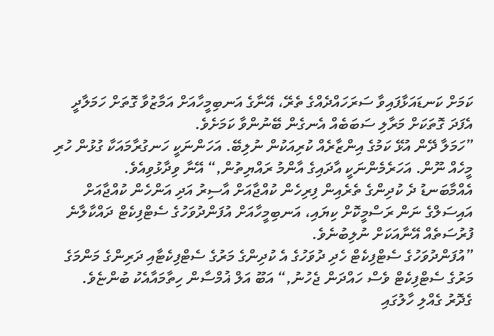ކަމަށް ކަނޑައަޅާފައިވާ ސަރަހައްދެއްގެ ތެރޭ، އޭނާގެ އަނބިމީހާއަށް އަމާޒުވާ ގޮތަށް ހަމަލާދީ އެފަދަ ގޮތަކަށް މަރާލި ސަބަބެއް އެނގެން ބޭނުންވާ ކަމަށެވެ.
”ހަމަލާ ދޭން އުޅޭ ކަމުގެ އިންޒާރެއް ކުރިއަކުން ނުލިބޭ. އަހަންނަކީ ހަނގުރާމައަކާ ގުޅުން ހުރި މީހެއް ނޫން. އަހަރެމެންނަކީ އާދައިގެ އާންމު ރައްޔިތުން,“ އޭނާ ވިދާޅުވިއެވެ.
އެއްމާބަނޑު ދެ ކުދިންގެ ތެރެއިން ފިރިހެން ކުއްޖާއަށް އާސިރު އަދި އަންހެން ކުއްޖާއަށް އައިސަލްގެ ނަން ރަސްމީކޮށް ކިޔައި، އަނބިމީހާއަށް އުފަންދުވަހުގެ ސެޓްފިކެޓް ދައްކާލާނެ ފުރުސަތެއް އޭނާއަކަށް ނުލިބުނެވެ.
”އުފަންދުވަހުގެ ސެޓްފިކެޓް ހެދި ދުވަހުގެ އެ ކުދިންގެ މަރުގެ ސެޓްފިކެޓާއި ދަރިންގެ މަންމަގެ މަރުގެ ސެޓްފިކެޓް ވެސް ހައްދަން ޖެހުނު,“ އަބޫ އަލް ޣުމްސާން ހިތާމައާއެކު ބުންޏެވެ.
ގެދޮރު ގެއްލި ހާލުގައި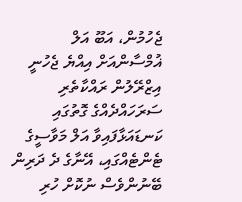ޖެހުމުން، އަބޫ އަލް ޣުމްސާންއަށް އިއްޔެ ޖެހުނީ އިޒްރޭލުން ރައްކާތެރި ސަރަހައްދެއްގެ ގޮތުގައި ކަނޑައަޅާފައިވާ އަލް މަވާސީގެ ޓެންޓެއްގައި، އޭނާގެ ދެ ދަރިން ބޭނުންވެސް ނުކޮށް ހުރި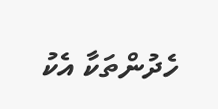ހެދުންތަކާ އެކު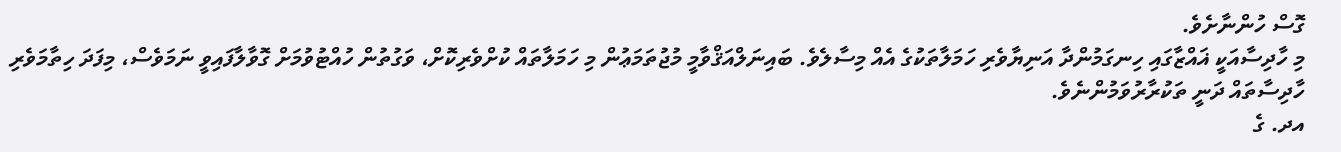ގޮސް ހުންނާށެވެ.
މި ހާދިސާއަކީ ޣައްޒާގައި ހިނގަމުންދާ އަނިޔާވެރި ހަމަލާތަކުގެ އެއް މިސާލެވެ. ބައިނަލްއަޤްވާމީ މުޖުތަމަޢުން މި ހަމަލާތައް ކުށްވެރިކޮށް، ވަގުތުން ހުއްޓުވުމަށް ގޮވާލާފައިވީ ނަމަވެސް، މިފަދަ ހިތާމަވެރި ހާދިސާތައް ދަނީ ތަކުރާރުވަމުންނެވެ.
އދ. ގެ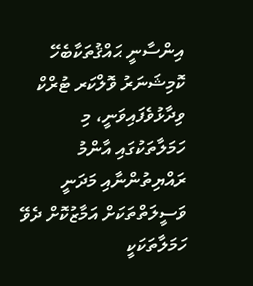އިންސާނީ ޙައްޤުތަކާބެހޭ ކޮމިޝަނަރު ވޮލްކަރ ޓުރްކް ވިދާޅުވެފައިވަނީ، މި ހަމަލާތަކުގައި އާންމު ރައްޔިތުންނާއި މަދަނީ ވަސީލަތްތަކަށް އަމާޒުކޮށް ދެވޭ ހަމަލާތަކަކީ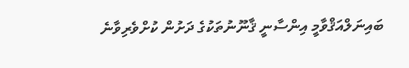ބައިނަލްއަޤްވާމީ އިންސާނީ ޤާނޫނުތަކުގެ ދަށުން ކުށްވެރިވާނެ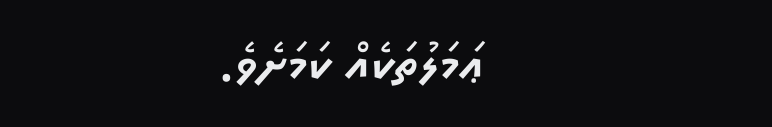ޢަމަލުތަކެއް ކަމަށެވެ.